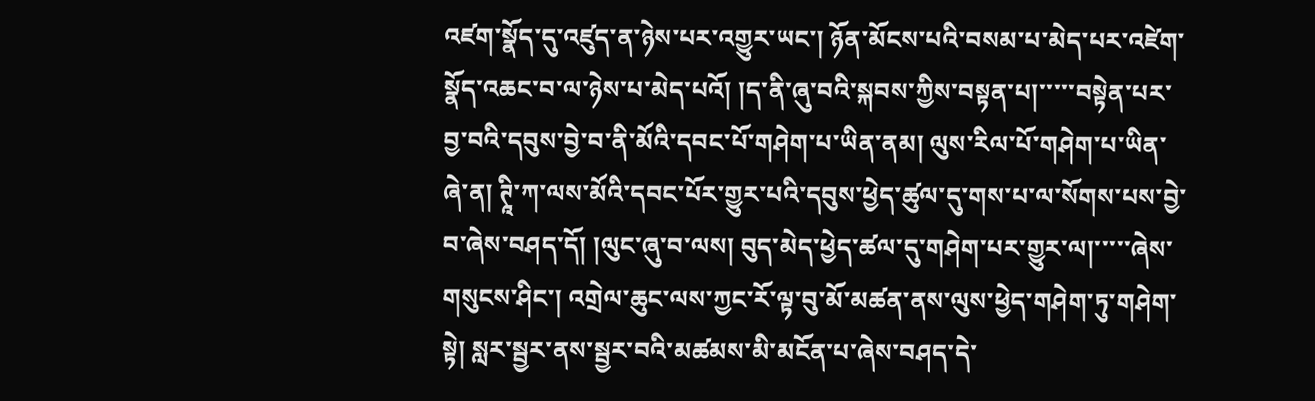འཛག་སྣོད་དུ་འཛུད་ན་ཉེས་པར་འགྱུར་ཡང་། ཉོན་མོངས་པའི་བསམ་པ་མེད་པར་འཛེག་སྣོད་འཆང་བ་ལ་ཉེས་པ་མེད་པའོ། །ད་ནི་ཞུ་བའི་སྐབས་ཀྱིས་བསྟན་པ།་་་་་བསྟེན་པར་བྱ་བའི་དབུས་བྱེ་བ་ནི་མོའི་དབང་པོ་གཤེག་པ་ཡིན་ནམ། ལུས་རིལ་པོ་གཤེག་པ་ཡིན་ཞེ་ན། ཊཱི་ཀ་ལས་མོའི་དབང་པོར་གྱུར་པའི་དབུས་ཕྱེད་ཚུལ་དུ་གས་པ་ལ་སོགས་པས་བྱེ་བ་ཞེས་བཤད་དོ། །ལུང་ཞུ་བ་ལས། བུད་མེད་ཕྱེད་ཚལ་དུ་གཤེག་པར་གྱུར་ལ།་་་་་ཞེས་གསུངས་ཤིང་། འགྲེལ་ཆུང་ལས་ཀྱང་རོ་ལྟ་བུ་མོ་མཚན་ནས་ལུས་ཕྱེད་གཤེག་ཏུ་གཤེག་སྟེ། སླར་སྦྱར་ནས་སྦྱར་བའི་མཚམས་མི་མངོན་པ་ཞེས་བཤད་དེ་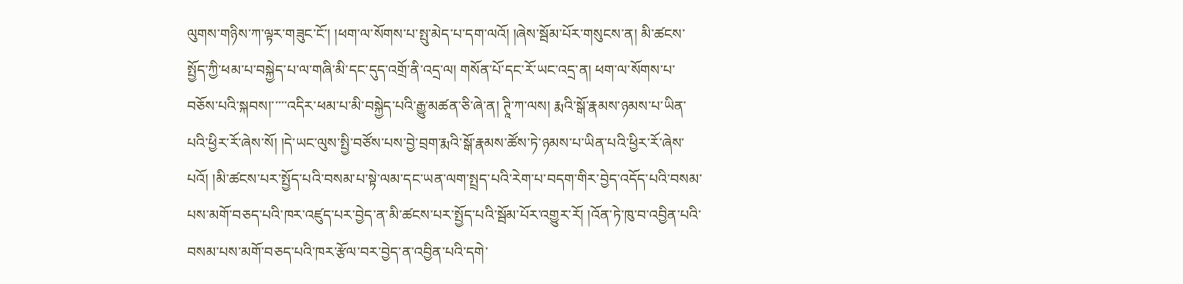ལུགས་གཉིས་ཀ་ལྟར་གཟུང་ངོ་། །ཕག་ལ་སོགས་པ་སྤུ་མེད་པ་དག་ལའོ། །ཞེས་སྦོམ་པོར་གསུངས་ན། མི་ཚངས་སྤྱོད་ཀྱི་ཕམ་པ་བསྐྱེད་པ་ལ་གཞི་མི་དང་དུད་འགྲོ་ནི་འདྲ་ལ། གསོན་པོ་དང་རོ་ཡང་འདྲ་ན། ཕག་ལ་སོགས་པ་བཅོས་པའི་སྐབས།་་་་་འདིར་ཕམ་པ་མི་བསྐྱེད་པའི་རྒྱུ་མཚན་ཅི་ཞེ་ན། ཊཱི་ཀ་ལས། རྨའི་སྒོ་རྣམས་ཉམས་པ་ཡིན་པའི་ཕྱིར་རོ་ཞེས་སོ། །དེ་ཡང་ལུས་སྤྱི་བཙོས་པས་བྱེ་བྲག་རྨའི་སྒོ་རྣམས་ཚོས་ཏེ་ཉམས་པ་ཡིན་པའི་ཕྱིར་རོ་ཞེས་པའོ། །མི་ཚངས་པར་སྤྱོད་པའི་བསམ་པ་སྟེ་ལམ་དང་ཡན་ལག་སྤྲད་པའི་རེག་པ་བདག་གིར་བྱེད་འདོད་པའི་བསམ་པས་མགོ་བཅད་པའི་ཁར་འཛུད་པར་བྱེད་ན་མི་ཚངས་པར་སྤྱོད་པའི་སྦོམ་པོར་འགྱུར་རོ། །འོན་ཏེ་ཁུ་བ་འབྱིན་པའི་བསམ་པས་མགོ་བཅད་པའི་ཁར་རྩོལ་བར་བྱེད་ན་འབྱིན་པའི་དགེ་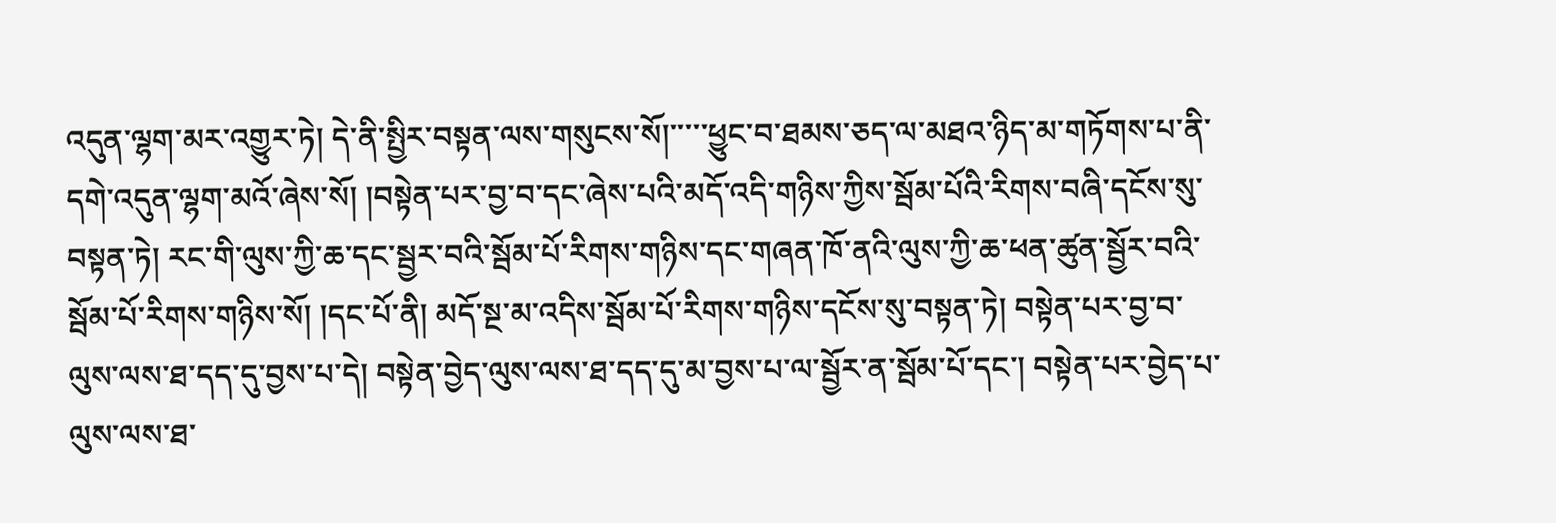འདུན་ལྷག་མར་འགྱུར་ཏེ། དེ་ནི་སྤྱིར་བསྟན་ལས་གསུངས་སོ།་་་་་ཕྱུང་བ་ཐམས་ཅད་ལ་མཐའ་ཉིད་མ་གཏོགས་པ་ནི་དགེ་འདུན་ལྷག་མའོ་ཞེས་སོ། །བསྟེན་པར་བྱ་བ་དང་ཞེས་པའི་མདོ་འདི་གཉིས་ཀྱིས་སྦོམ་པོའི་རིགས་བཞི་དངོས་སུ་བསྟན་ཏེ། རང་གི་ལུས་ཀྱི་ཆ་དང་སྦྱར་བའི་སྦོམ་པོ་རིགས་གཉིས་དང་གཞན་ཁོ་ནའི་ལུས་ཀྱི་ཆ་ཕན་ཚུན་སྦྱོར་བའི་སྦོམ་པོ་རིགས་གཉིས་སོ། །དང་པོ་ནི། མདོ་སྔ་མ་འདིས་སྦོམ་པོ་རིགས་གཉིས་དངོས་སུ་བསྟན་ཏེ། བསྟེན་པར་བྱ་བ་ལུས་ལས་ཐ་དད་དུ་བྱས་པ་དེ། བསྟེན་བྱེད་ལུས་ལས་ཐ་དད་དུ་མ་བྱས་པ་ལ་སྦྱོར་ན་སྦོམ་པོ་དང་། བསྟེན་པར་བྱེད་པ་ལུས་ལས་ཐ་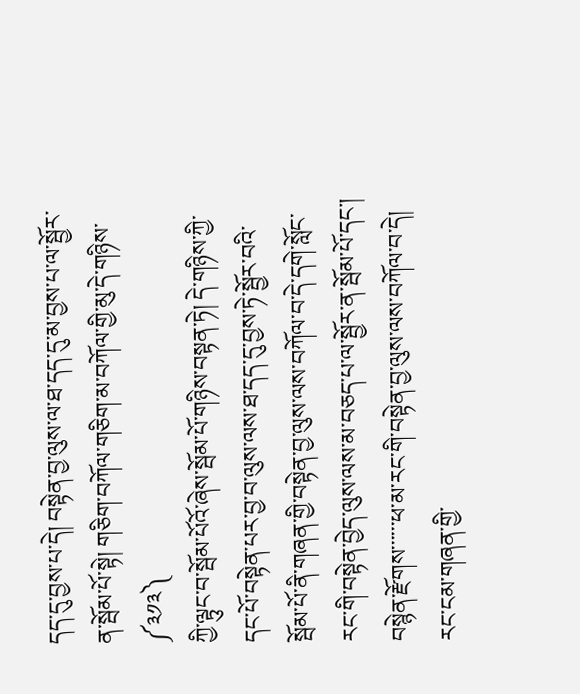དད་དུ་བྱས་པ་དེ། བསྟེན་བྱ་ལུས་ལ་ཐ་དད་དུ་མ་བྱས་པ་ལ་སྦྱོར་ན་སྦོམ་པོ་སྟེ། གཅིག་བཀོལ་གཅིག་མ་བཀོལ་གྱི་མུ་དེ་གཉིས་
༼༣༡༣༽
ཀྱི་ལྟུང་བ་སྦོམ་པོའོ་ཞེས་སྦོམ་པོ་གཉིས་བསྟན་ཏེ། དེ་གཉིས་ཀྱི་དང་པོ་བསྟེན་པར་བྱ་བ་ལུས་ལས་ཐ་དད་དུ་བྱས་ཏེ་སྦྱོར་བའི་སྦོམ་པོ་ནི་གཞན་གྱི་བསྟེན་བྱ་ལུས་ལས་བཀོལ་བ་དེ་དགེ་སློང་རང་གི་བསྟེན་བྱེད་ལུས་ལས་མ་བཅད་པ་ལ་སྦྱོར་ན་སྦོམ་པོ་དང་། བསྙེན་རྫོགས་་་་་་ཕ་མ་རང་གི་བསྟེན་བྱ་ལུས་ལས་བཀོལ་བ་དེ། རང་ངམ་གཞན་གྱི་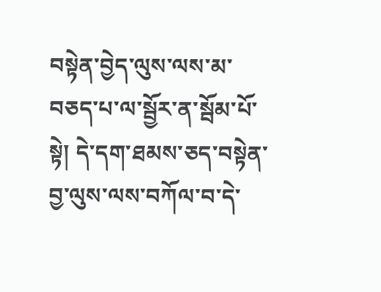བསྟེན་བྱེད་ལུས་ལས་མ་བཅད་པ་ལ་སྦྱོར་ན་སྦོམ་པོ་སྟེ། དེ་དག་ཐམས་ཅད་བསྟེན་བྱ་ལུས་ལས་བཀོལ་བ་དེ་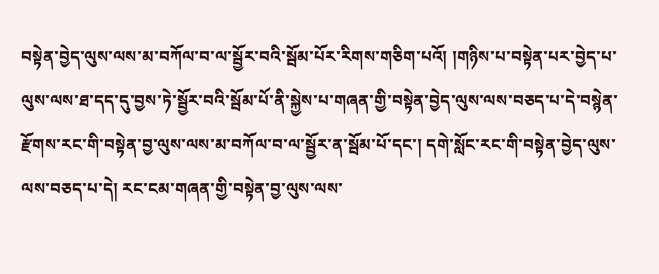བསྟེན་བྱེད་ལུས་ལས་མ་བཀོལ་བ་ལ་སྦྱོར་བའི་སྦོམ་པོར་རིགས་གཅིག་པའོ། །གཉིས་པ་བསྟེན་པར་བྱེད་པ་ལུས་ལས་ཐ་དད་དུ་བྱས་ཏེ་སྦྱོར་བའི་སྦོམ་པོ་ནི་སྐྱེས་པ་གཞན་གྱི་བསྟེན་བྱེད་ལུས་ལས་བཅད་པ་དེ་བསྙེན་རྫོགས་རང་གི་བསྟེན་བྱ་ལུས་ལས་མ་བཀོལ་བ་ལ་སྦྱོར་ན་སྦོམ་པོ་དང་། དགེ་སློང་རང་གི་བསྟེན་བྱེད་ལུས་ལས་བཅད་པ་དེ། རང་ངམ་གཞན་གྱི་བསྟེན་བྱ་ལུས་ལས་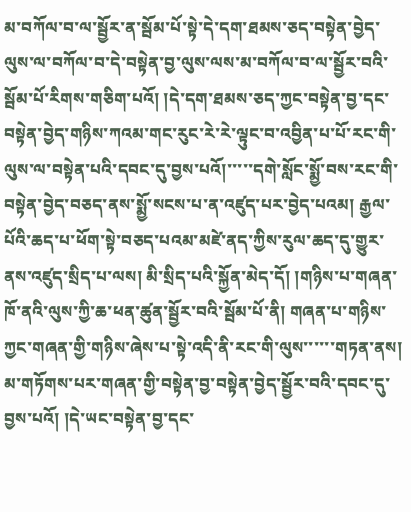མ་བཀོལ་བ་ལ་སྦྱོར་ན་སྦོམ་པོ་སྟེ་དེ་དག་ཐམས་ཅད་བསྟེན་བྱེད་ལུས་ལ་བཀོལ་བ་དེ་བསྟེན་བྱ་ལུས་ལས་མ་བཀོལ་བ་ལ་སྦྱོར་བའི་སྦོམ་པོ་རིགས་གཅིག་པའོ། །དེ་དག་ཐམས་ཅད་ཀྱང་བསྟེན་བྱ་དང་བསྟེན་བྱེད་གཉིས་ཀའམ་གང་རུང་རེ་རེ་ལྟུང་བ་འབྱིན་པ་པོ་རང་གི་ལུས་ལ་བསྟེན་པའི་དབང་དུ་བྱས་པའོ།་་་་་དགེ་སློང་སྨྱོ་བས་རང་གི་བསྟེན་བྱེད་བཅད་ནས་སྨྱོ་སངས་པ་ན་འཛུད་པར་བྱེད་པའམ། རྒྱལ་པོའི་ཆད་པ་ཕོག་སྟེ་བཅད་པའམ་མཛེ་ནད་ཀྱིས་རུལ་ཆད་དུ་གྱུར་ནས་འཛུད་སྲིད་པ་ལས། མི་སྲིད་པའི་སྐྱོན་མེད་དོ། །གཉིས་པ་གཞན་ཁོ་ནའི་ལུས་ཀྱི་ཆ་ཕན་ཚུན་སྦྱོར་བའི་སྦོམ་པོ་ནི། གཞན་པ་གཉིས་ཀྱང་གཞན་གྱི་གཉིས་ཞེས་པ་སྟེ་འདི་ནི་རང་གི་ལུས་་་་་་གཏན་ནས། མ་གཏོགས་པར་གཞན་གྱི་བསྟེན་བྱ་བསྟེན་བྱེད་སྦྱོར་བའི་དབང་དུ་བྱས་པའོ། །དེ་ཡང་བསྟེན་བྱ་དང་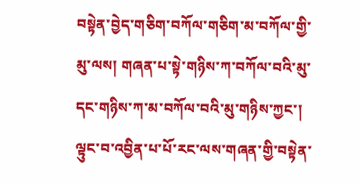བསྟེན་བྱེད་གཅིག་བཀོལ་གཅིག་མ་བཀོལ་གྱི་མུ་ལས། གཞན་པ་སྟེ་གཉིས་ཀ་བཀོལ་བའི་མུ་དང་གཉིས་ཀ་མ་བཀོལ་བའི་མུ་གཉིས་ཀྱང་། ལྟུང་བ་འབྱིན་པ་པོ་རང་ལས་གཞན་གྱི་བསྟེན་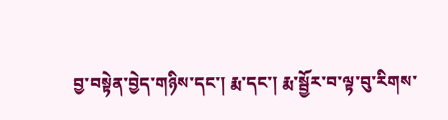བྱ་བསྟེན་བྱེད་གཉིས་དང་། རྨ་དང་། རྨ་སྦྱོར་བ་ལྟ་བུ་རིགས་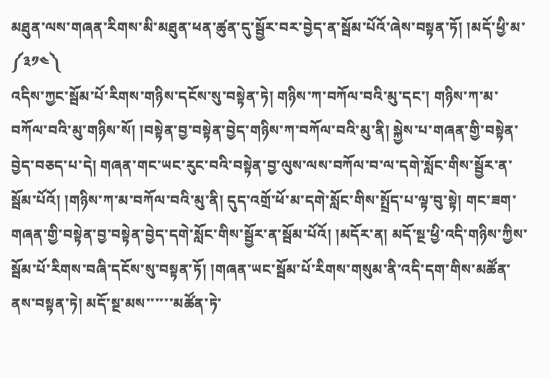མཐུན་ལས་གཞན་རིགས་མི་མཐུན་ཕན་ཚུན་དུ་སྦྱོར་བར་བྱེད་ན་སྦོམ་པོའོ་ཞེས་བསྟན་ཏོ། །མདོ་ཕྱི་མ་
༼༣༡༤༽
འདིས་ཀྱང་སྦོམ་པོ་རིགས་གཉིས་དངོས་སུ་བསྟེན་ཏེ། གཉིས་ཀ་བཀོལ་བའི་མུ་དང་། གཉིས་ཀ་མ་བཀོལ་བའི་མུ་གཉིས་སོ། །བསྟེན་བྱ་བསྟེན་བྱེད་གཉིས་ཀ་བཀོལ་བའི་མུ་ནི། སྐྱེས་པ་གཞན་གྱི་བསྟེན་བྱེད་བཅད་པ་དེ། གཞན་གང་ཡང་རུང་བའི་བསྟེན་བྱ་ལུས་ལས་བཀོལ་བ་ལ་དགེ་སློང་གིས་སྦྱོར་ན་སྦོམ་པོའོ། །གཉིས་ཀ་མ་བཀོལ་བའི་མུ་ནི། དུད་འགྲོ་ཕོ་མ་དགེ་སློང་གིས་སྤྲོད་པ་ལྟ་བུ་སྟེ། གང་ཟག་གཞན་གྱི་བསྟེན་བྱ་བསྟེན་བྱེད་དགེ་སློང་གིས་སྦྱོར་ན་སྦོམ་པོའོ། །མདོར་ན། མདོ་སྔ་ཕྱི་འདི་གཉིས་ཀྱིས་སྦོམ་པོ་རིགས་བཞི་དངོས་སུ་བསྟན་ཏོ། །གཞན་ཡང་སྦོམ་པོ་རིགས་གསུམ་ནི་འདི་དག་གིས་མཚོན་ནས་བསྟན་ཏེ། མདོ་སྔ་མས་་་་་་མཚོན་ཏེ་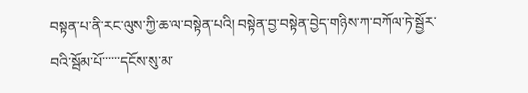བསྟན་པ་ནི་རང་ལུས་ཀྱི་ཆ་ལ་བསྟེན་པའི། བསྟེན་བྱ་བསྟེན་བྱེད་གཉིས་ཀ་བཀོལ་ཏེ་སྦྱོར་བའི་སྦོམ་པོ་་་་་་དངོས་སུ་མ་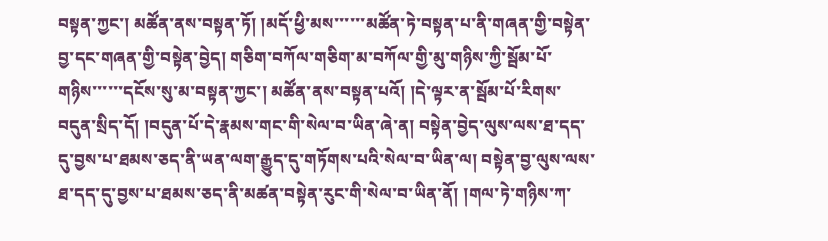བསྟན་ཀྱང་། མཚོན་ནས་བསྟན་ཏོ། །མདོ་ཕྱི་མས་་་་་་མཚོན་ཏེ་བསྟན་པ་ནི་གཞན་གྱི་བསྟེན་བྱ་དང་གཞན་གྱི་བསྟེན་བྱེད། གཅིག་བཀོལ་གཅིག་མ་བཀོལ་གྱི་མུ་གཉིས་ཀྱི་སྦོམ་པོ་གཉིས་་་་་་དངོས་སུ་མ་བསྟན་ཀྱང་། མཚོན་ནས་བསྟན་པའོ། །དེ་ལྟར་ན་སྦོམ་པོ་རིགས་བདུན་སྲིད་དོ། །བདུན་པོ་དེ་རྣམས་གང་གི་སེལ་བ་ཡིན་ཞེ་ན། བསྟེན་བྱེད་ལུས་ལས་ཐ་དད་དུ་བྱས་པ་ཐམས་ཅད་ནི་ཡན་ལག་རྒྱུད་དུ་གཏོགས་པའི་སེལ་བ་ཡིན་ལ། བསྟེན་བྱ་ལུས་ལས་ཐ་དད་དུ་བྱས་པ་ཐམས་ཅད་ནི་མཚན་བསྟེན་རུང་གི་སེལ་བ་ཡིན་ནོ། །གལ་ཏེ་གཉིས་ཀ་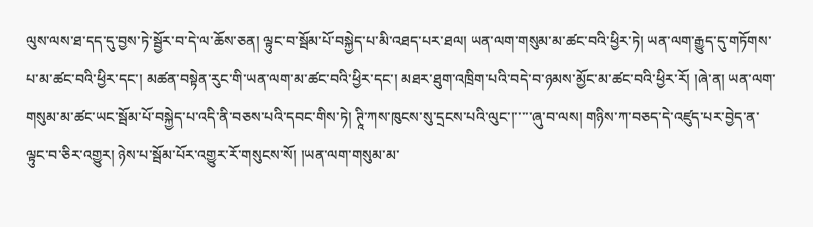ལུས་ལས་ཐ་དད་དུ་བྱས་ཏེ་སྦྱོར་བ་དེ་ལ་ཆོས་ཅན། ལྟུང་བ་སྦོམ་པོ་བསྐྱེད་པ་མི་འཐད་པར་ཐལ། ཡན་ལག་གསུམ་མ་ཚང་བའི་ཕྱིར་ཏེ། ཡན་ལག་རྒྱུད་དུ་གཏོགས་པ་མ་ཚང་བའི་ཕྱིར་དང་། མཚན་བསྟེན་རུང་གི་ཡན་ལག་མ་ཚང་བའི་ཕྱིར་དང་། མཐར་ཐུག་འཁྲིག་པའི་བདེ་བ་ཉམས་མྱོང་མ་ཚང་བའི་ཕྱིར་རོ། །ཞེ་ན། ཡན་ལག་གསུམ་མ་ཚང་ཡང་སྦོམ་པོ་བསྐྱེད་པ་འདི་ནི་བཅས་པའི་དབང་གིས་ཏེ། ཊཱི་ཀས་ཁུངས་སུ་དྲངས་པའི་ལུང་།་་་་་ཞུ་བ་ལས། གཉིས་ཀ་བཅད་དེ་འཛུད་པར་བྱེད་ན་ལྟུང་བ་ཅིར་འགྱུར། ཉེས་པ་སྦོམ་པོར་འགྱུར་རོ་གསུངས་སོ། །ཡན་ལག་གསུམ་མ་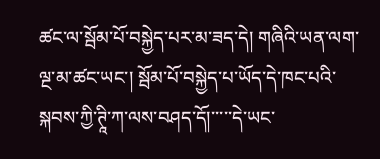ཚང་ལ་སྦོམ་པོ་བསྐྱེད་པར་མ་ཟད་དེ། གཞིའི་ཡན་ལག་ལྔ་མ་ཚང་ཡང་། སྦོམ་པོ་བསྐྱེད་པ་ཡོད་དེ་ཁང་པའི་སྐབས་ཀྱི་ཊཱི་ཀ་ལས་བཤད་དོ།་་་་་དེ་ཡང་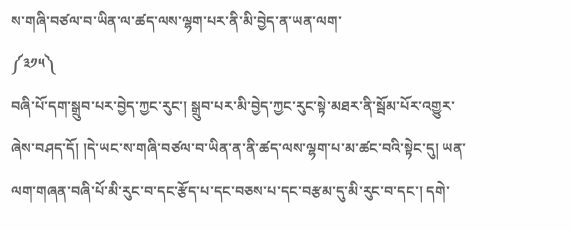ས་གཞི་བཙལ་བ་ཡིན་ལ་ཚད་ལས་ལྷག་པར་ནི་མི་བྱེད་ན་ཡན་ལག་
༼༣༡༥༽
བཞི་པོ་དག་སྒྲུབ་པར་བྱེད་ཀྱང་རུང་། སྒྲུབ་པར་མི་བྱེད་ཀྱང་རུང་སྟེ་མཐར་ནི་སྦོམ་པོར་འགྱུར་ཞེས་བཤད་དོ། །དེ་ཡང་ས་གཞི་བཙལ་བ་ཡིན་ན་ནི་ཚད་ལས་ལྷག་པ་མ་ཚང་བའི་སྟེང་དུ། ཡན་ལག་གཞན་བཞི་པོ་མི་རུང་བ་དང་རྩོད་པ་དང་བཅས་པ་དང་བརྩམ་དུ་མི་རུང་བ་དང་། དགེ་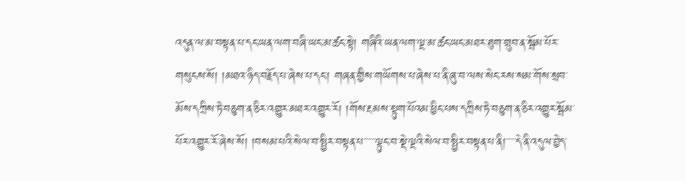འདུན་ལ་མ་བསྟན་པ་དང་ཡན་ལག་བཞི་ཡང་མ་ཚང་སྟེ། གཞིའི་ཡན་ལག་ལྔ་མ་ཚང་ཡང་མཐར་ཐུག་གྲུབ་ན་སྦོམ་པོར་གསུངས་སོ། །མཐའ་ཉིད་བརྗོད་པ་ཞེས་པ་དང་། གཞན་གྱིས་གཡོགས་པ་ཞེས་པ་ནི་ཞུ་བ་ལས་སེང་རས་སམ་གོས་སྲབ་མོས་དཀྲིས་ཏེ་བཅུག་ན་ཅིར་འགྱུར་མཐར་འགྱུར་རོ། །གོས་རྔམས་སྟུག་པོའམ་ཕྱིང་པས་དཀྲིས་ཏེ་བཅུག་ན་ཅིར་འགྱུར་སྦོམ་པོར་འགྱུར་རོ་ཞེས་སོ། །བསམ་པའི་སེལ་བ་སྤྱིར་བསྟན་པ་་་་་་ལྟུང་བ་སྡེ་ལྔའི་སེལ་བ་སྤྱིར་བསྟན་པ་ནི།་་་་་དེ་ནི་འདུལ་བྱེད་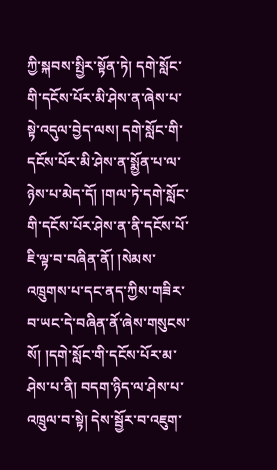ཀྱི་སྐབས་སྤྱིར་སྟོན་ཏེ། དགེ་སློང་གི་དངོས་པོར་མི་ཤེས་ན་ཞེས་པ་སྟེ་འདུལ་བྱེད་ལས། དགེ་སློང་གི་དངོས་པོར་མི་ཤེས་ན་སྨྱོན་པ་ལ་ཉེས་པ་མེད་དོ། །གལ་ཏེ་དགེ་སློང་གི་དངོས་པོར་ཤེས་ན་ནི་དངོས་པོ་ཇི་ལྟ་བ་བཞིན་ནོ། །སེམས་འཁྲུགས་པ་དང་ནད་ཀྱིས་གཟིར་བ་ཡང་དེ་བཞིན་ནོ་ཞེས་གསུངས་སོ། །དགེ་སློང་གི་དངོས་པོར་མ་ཤེས་པ་ནི། བདག་ཉིད་ལ་ཤེས་པ་འཁྲུལ་བ་སྟེ། དེས་སྦྱོར་བ་འཇུག་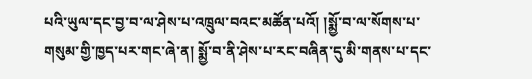པའི་ཡུལ་དང་བྱ་བ་ལ་ཤེས་པ་འཁྲུལ་བའང་མཚོན་པའོ། །སྨྱོ་བ་ལ་སོགས་པ་གསུམ་གྱི་ཁྱད་པར་གང་ཞེ་ན། སྨྱོ་བ་ནི་ཤེས་པ་རང་བཞིན་དུ་མི་གནས་པ་དང་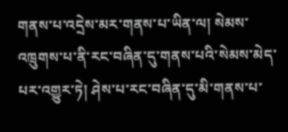གནས་པ་འདྲེས་མར་གནས་པ་ཡིན་ལ། སེམས་འཁྲུགས་པ་ནི་རང་བཞིན་དུ་གནས་པའི་སེམས་མེད་པར་འགྱུར་ཏེ། ཤེས་པ་རང་བཞིན་དུ་མི་གནས་པ་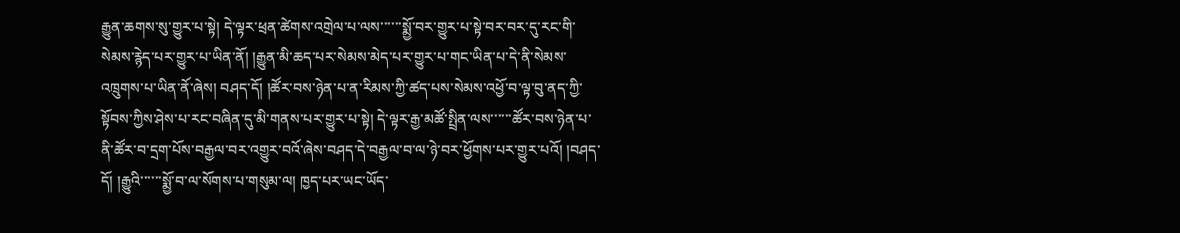རྒྱུན་ཆགས་སུ་གྱུར་པ་སྟེ། དེ་ལྟར་ཕྲན་ཚེགས་འགྲེལ་པ་ལས་་་་་་སྨྱོ་བར་གྱུར་པ་སྟེ་བར་བར་དུ་རང་གི་སེམས་རྙེད་པར་གྱུར་པ་ཡིན་ནོ། །རྒྱུན་མི་ཆད་པར་སེམས་མེད་པར་གྱུར་པ་གང་ཡིན་པ་དེ་ནི་སེམས་འཁྲུགས་པ་ཡིན་ནོ་ཞེས། བཤད་དོ། །ཚོར་བས་ཉེན་པ་ན་རིམས་ཀྱི་ཚད་པས་སེམས་འཕྱོ་བ་ལྟ་བུ་ནད་ཀྱི་སྟོབས་ཀྱིས་ཤེས་པ་རང་བཞིན་དུ་མི་གནས་པར་གྱུར་པ་སྟེ། དེ་ལྟར་རྒྱ་མཚོ་སྤྲིན་ལས་་་་་་ཚོར་བས་ཉེན་པ་ནི་ཚོར་བ་དྲག་པོས་བརྒྱལ་བར་འགྱུར་བའོ་ཞེས་བཤད་དེ་བརྒྱལ་བ་ལ་ཉེ་བར་ཕྱོགས་པར་གྱུར་པའོ། །བཤད་དོ། །རྒྱུའི་་་་་་སྨྱོ་བ་ལ་སོགས་པ་གསུམ་ལ། ཁྱད་པར་ཡང་ཡོད་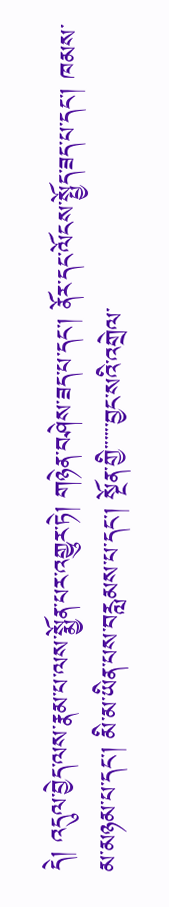དེ། འདུལ་བྱེད་ལས་རྣམ་པ་ལས་སྨྱོན་པར་འགྱུར་ཏེ། གཉེན་བཤེས་ཟད་པ་དང་། ནོར་དང་ལོངས་སྤྱོད་ཟད་པ་དང་། ཁམས་མ་མཉམ་པ་དང་། མི་མ་ཡིན་པས་བརླམས་པ་དང་། སྔོན་གྱི་་་་་་བྱང་སའི་འགྲེལ་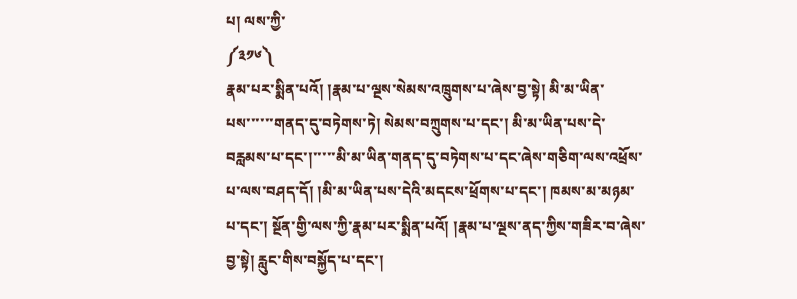པ། ལས་ཀྱི་
༼༣༡༦༽
རྣམ་པར་སྨིན་པའོ། །རྣམ་པ་ལྔས་སེམས་འཁྲུགས་པ་ཞེས་བྱ་སྟེ། མི་མ་ཡིན་པས་་་་་་གནད་དུ་བཏེགས་ཏེ། སེམས་བཀྲུགས་པ་དང་། མི་མ་ཡིན་པས་དེ་བརླམས་པ་དང་།་་་་་མི་མ་ཡིན་གནད་དུ་བཏེགས་པ་དང་ཞེས་གཅིག་ལས་འཕྲོས་པ་ལས་བཤད་དོ། །མི་མ་ཡིན་པས་དེའི་མདངས་ཕྲོགས་པ་དང་། ཁམས་མ་མཉམ་པ་དང་། སྔོན་གྱི་ལས་ཀྱི་རྣམ་པར་སྨིན་པའོ། །རྣམ་པ་ལྔས་ནད་ཀྱིས་གཟིར་བ་ཞེས་བྱ་སྟེ། རླུང་གིས་བསྐྱོད་པ་དང་།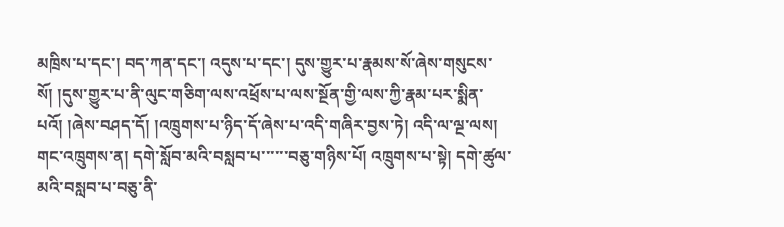མཁྲིས་པ་དང་། བད་ཀན་དང་། འདུས་པ་དང་། དུས་གྱུར་པ་རྣམས་སོ་ཞེས་གསུངས་སོ། །དུས་གྱུར་པ་ནི་ལུང་གཅིག་ལས་འཕྲོས་པ་ལས་སྔོན་གྱི་ལས་ཀྱི་རྣམ་པར་སྨིན་པའོ། །ཞེས་བཤད་དོ། །འཁྲུགས་པ་ཉིད་དོ་ཞེས་པ་འདི་གཞིར་བྱས་ཏེ། འདི་ལ་ལྔ་ལས། གང་འཁྲུགས་ན། དགེ་སློབ་མའི་བསླབ་པ་་་་་་བཅུ་གཉིས་པོ། འཁྲུགས་པ་སྟེ། དགེ་ཚུལ་མའི་བསླབ་པ་བཅུ་ནི་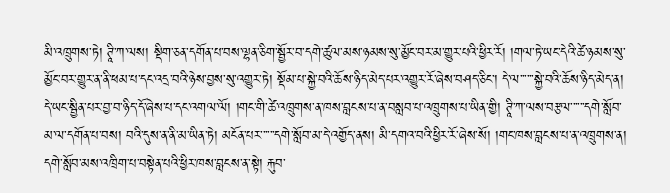མི་འཁྲུགས་ཏེ། ཊཱི་ཀ་ལས། སྡིག་ཅན་དགོན་པ་བས་ལྷན་ཅིག་སྦྱོར་བ་དགེ་ཚུལ་མས་ཉམས་སུ་མྱོང་བར་མ་གྱུར་པའི་ཕྱིར་རོ། །གལ་ཏེ་ཡང་དེའི་ཚེ་ཉམས་སུ་མྱོང་བར་གྱུར་ན་ནི་ཕམ་པ་དང་འདྲ་བའི་ཉེས་བྱས་སུ་འགྱུར་ཏེ། སྡོམ་པ་སྐྱེ་བའི་ཆོས་ཉིད་མེད་པར་འགྱུར་རོ་ཞེས་བཤད་ཅིང་། དེ་ལ་་་་་་སྐྱེ་བའི་ཆོས་ཉིད་མེད་ན། དེ་ཡང་སྦྱིན་པར་བྱ་བ་ཉིད་དོ་ཞེས་པ་དང་འགལ་ལོ། །གང་གི་ཚེ་འཁྲུགས་ན་ཁས་བླངས་པ་ན་བསླབ་པ་འཁྲུགས་པ་ཡིན་གྱི། ཊཱི་ཀ་ལས་བརྩལ་་་་་་དགེ་སློབ་མ་ལ་དགོན་པ་བས། བའི་དུས་ན་ནི་མ་ཡིན་ཏེ། མངོན་པར་་་་་་དགེ་སློབ་མ་དེ་འགྱོད་ནས། མི་དགའ་བའི་ཕྱིར་རོ་ཞེས་སོ། །གང་ཁས་བླངས་པ་ན་འཁྲུགས་ན། དགེ་སློབ་མས་འཁྲིག་པ་བསྟེན་པའི་ཕྱིར་ཁས་བླངས་ན་སྟེ། རྐུབ་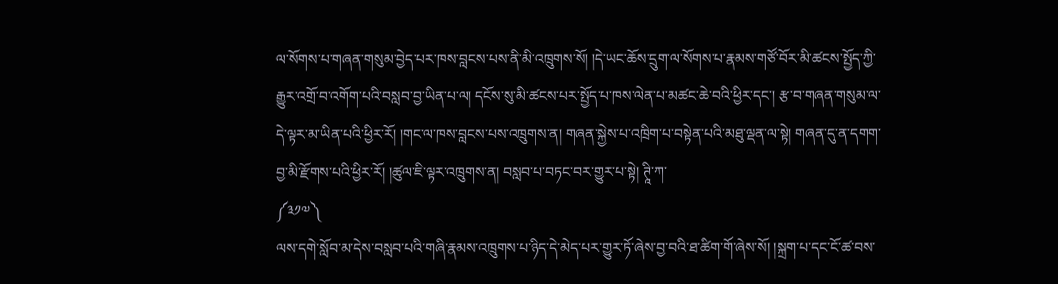ལ་སོགས་པ་གཞན་གསུམ་བྱེད་པར་ཁས་བླངས་པས་ནི་མི་འཁྲུགས་སོ། །དེ་ཡང་ཆོས་དྲུག་ལ་སོགས་པ་རྣམས་གཙོ་བོར་མི་ཚངས་སྤྱོད་ཀྱི་རྒྱུར་འགྲོ་བ་འགོག་པའི་བསླབ་བྱ་ཡིན་པ་ལ། དངོས་སུ་མི་ཚངས་པར་སྤྱོད་པ་ཁས་ལེན་པ་མཚང་ཆེ་བའི་ཕྱིར་དང་། རྩ་བ་གཞན་གསུམ་ལ་དེ་ལྟར་མ་ཡིན་པའི་ཕྱིར་རོ། །གང་ལ་ཁས་བླངས་པས་འཁྲུགས་ན། གཞན་སྐྱེས་པ་འཁྲིག་པ་བསྟེན་པའི་མཐུ་ལྡན་ལ་སྟེ། གཞན་དུ་ན་དགག་བྱ་མི་རྫོགས་པའི་ཕྱིར་རོ། །ཚུལ་ཇི་ལྟར་འཁྲུགས་ན། བསླབ་པ་བཏང་བར་གྱུར་པ་སྟེ། ཊཱི་ཀ་
༼༣༡༧༽
ལས་དགེ་སློབ་མ་དེས་བསླབ་པའི་གཞི་རྣམས་འཁྲུགས་པ་ཉིད་དེ་མེད་པར་གྱུར་ཏོ་ཞེས་བྱ་བའི་ཐ་ཚིག་གོ་ཞེས་སོ། །སྐྲག་པ་དང་ངོ་ཚ་བས་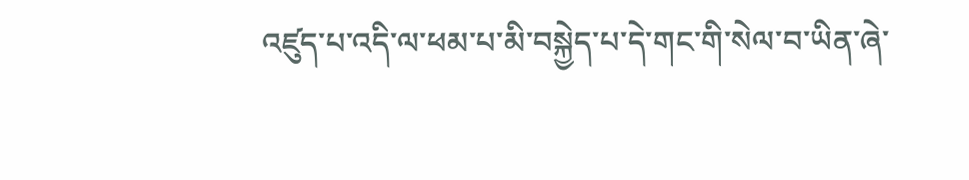འཛུད་པ་འདི་ལ་ཕམ་པ་མི་བསྐྱེད་པ་དེ་གང་གི་སེལ་བ་ཡིན་ཞེ་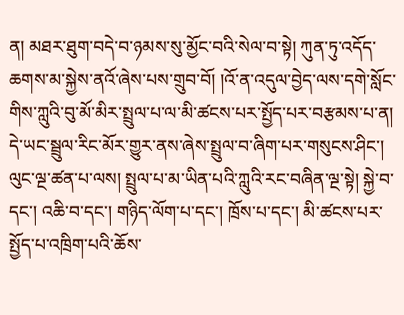ན། མཐར་ཐུག་བདེ་བ་ཉམས་སུ་མྱོང་བའི་སེལ་བ་སྟེ། ཀུན་ཏུ་འདོད་ཆགས་མ་སྐྱེས་ནའོ་ཞེས་པས་གྲུབ་བོ། །འོ་ན་འདུལ་བྱེད་ལས་དགེ་སློང་གིས་ཀླུའི་བུ་མོ་མིར་སྤྲུལ་པ་ལ་མི་ཚངས་པར་སྤྱོད་པར་བརྩམས་པ་ན། དེ་ཡང་སྦྲུལ་རིང་མོར་གྱུར་ནས་ཞེས་སྤྲུལ་བ་ཞིག་པར་གསུངས་ཤིང་། ལུང་ལྔ་ཚན་པ་ལས། སྤྲུལ་པ་མ་ཡིན་པའི་ཀླུའི་རང་བཞིན་ལྔ་སྟེ། སྐྱེ་བ་དང་། འཆི་བ་དང་། གཉིད་ལོག་པ་དང་། ཁྲོས་པ་དང་། མི་ཚངས་པར་སྤྱོད་པ་འཁྲིག་པའི་ཆོས་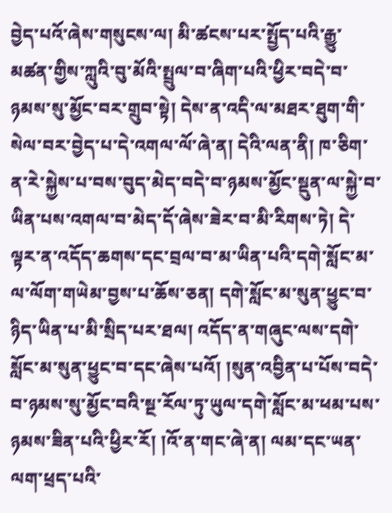བྱེད་པའོ་ཞེས་གསུངས་ལ། མི་ཚངས་པར་སྤྱོད་པའི་རྒྱུ་མཚན་གྱིས་ཀླུའི་བུ་མོའི་སྤྲུལ་བ་ཞིག་པའི་ཕྱིར་བདེ་བ་ཉམས་སུ་མྱོང་བར་གྲུབ་སྟེ། དེས་ན་འདི་ལ་མཐར་ཐུག་གི་སེལ་བར་བྱེད་པ་དེ་འགལ་ལོ་ཞེ་ན། དེའི་ལན་ནི། ཁ་ཅིག་ན་རེ་སྐྱེས་པ་བས་བུད་མེད་བདེ་བ་ཉམས་མྱོང་སྡུན་ལ་སྐྱེ་བ་ཡིན་པས་འགལ་བ་མེད་དོ་ཞེས་ཟེར་བ་མི་རིགས་ཏེ། དེ་ལྟར་ན་འདོད་ཆགས་དང་བྲལ་བ་མ་ཡིན་པའི་དགེ་སློང་མ་ལ་ལོག་གཡེམ་བྱས་པ་ཆོས་ཅན། དགེ་སློང་མ་སུན་ཕྱུང་བ་ཉིད་ཡིན་པ་མི་སྲིད་པར་ཐལ། འདོད་ན་གཞུང་ལས་དགེ་སློང་མ་སུན་ཕྱུང་བ་དང་ཞེས་པའོ། །སུན་འབྱིན་པ་པོས་བདེ་བ་ཉམས་སུ་མྱོང་བའི་སྔ་རོལ་ཏུ་ཡུལ་དགེ་སློང་མ་ཕམ་པས་ཉམས་ཟིན་པའི་ཕྱིར་རོ། །འོ་ན་གང་ཞེ་ན། ལམ་དང་ཡན་ལག་ཕྲད་པའི་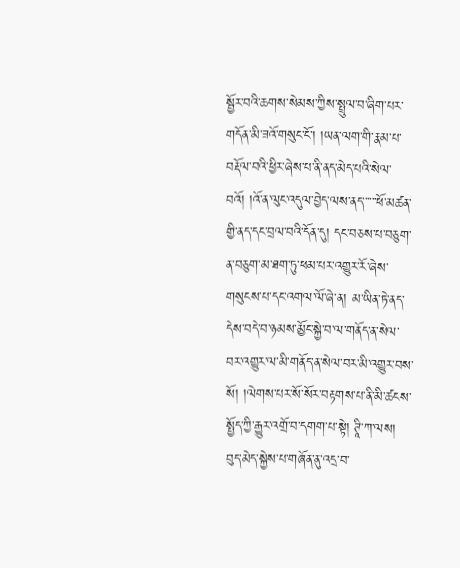སྦྱོར་བའི་ཆགས་སེམས་ཀྱིས་སྤྲུལ་བ་ཞིག་པར་གདོན་མི་ཟའོ་གསུང་ངོ་། །ཡན་ལག་གི་རྣམ་པ་བརྡོལ་བའི་ཕྱིར་ཞེས་པ་ནི་ནད་མེད་པའི་སེལ་བའོ། །འོ་ན་ལུང་འདུལ་བྱེད་ལས་ནད་་་་་་ཕོ་མཚན་གྱི་ནད་དང་བྲལ་བའི་དོན་དུ། དང་བཅས་པ་བཅུག་ན་བཅུག་མ་ཐག་ཏུ་ཕམ་པར་འགྱུར་རོ་ཞེས་གསུངས་པ་དང་འགལ་ལོ་ཞེ་ན། མ་ཡིན་ཏེ་ནད་དེས་བདེ་བ་ཉམས་མྱོང་སྐྱེ་བ་ལ་གནོད་ན་སེལ་བར་འགྱུར་ལ་མི་གནོད་ན་སེལ་བར་མི་འགྱུར་བས་སོ། །ལེགས་པར་སོ་སོར་བརྟགས་པ་ནི་མི་ཚངས་སྤྱོད་ཀྱི་རྒྱུར་འགྲོ་བ་དགག་པ་སྟེ། ཊཱི་ཀ་ལས། བུད་མེད་སྐྱེས་པ་གཞོན་ནུ་འདྲ་བ་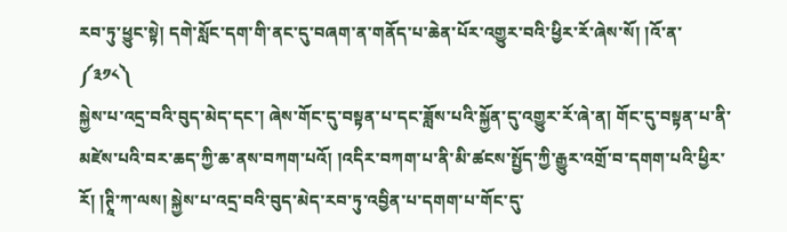རབ་ཏུ་ཕྱུང་སྟེ། དགེ་སློང་དག་གི་ནང་དུ་བཞག་ན་གནོད་པ་ཆེན་པོར་འགྱུར་བའི་ཕྱིར་རོ་ཞེས་སོ། །འོ་ན་
༼༣༡༨༽
སྐྱེས་པ་འདྲ་བའི་བུད་མེད་དང་། ཞེས་གོང་དུ་བསྟན་པ་དང་ཟློས་པའི་སྐྱོན་དུ་འགྱུར་རོ་ཞེ་ན། གོང་དུ་བསྟན་པ་ནི་མཛེས་པའི་བར་ཆད་ཀྱི་ཆ་ནས་བཀག་པའོ། །འདིར་བཀག་པ་ནི་མི་ཚངས་སྤྱོད་ཀྱི་རྒྱུར་འགྲོ་བ་དགག་པའི་ཕྱིར་རོ། །ཊཱི་ཀ་ལས། སྐྱེས་པ་འདྲ་བའི་བུད་མེད་རབ་ཏུ་འབྱིན་པ་དགག་པ་གོང་དུ་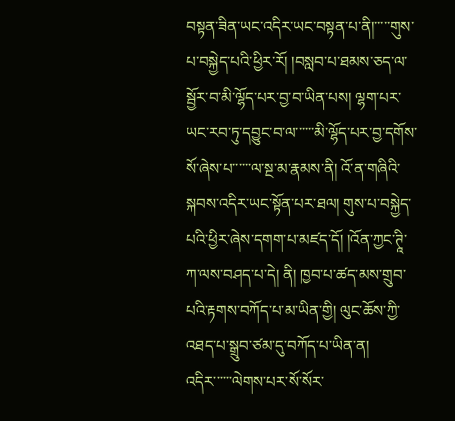བསྟན་ཟིན་ཡང་འདིར་ཡང་བསྟན་པ་ནི།་་་་་གུས་པ་བསྐྱེད་པའི་ཕྱིར་རོ། །བསླབ་པ་ཐམས་ཅད་ལ་སྦྱོར་བ་མི་ལྷོད་པར་བྱ་བ་ཡིན་པས། ལྷག་པར་ཡང་རབ་ཏུ་དབྱུང་བ་ལ་་་་་་མི་ལྷོད་པར་བྱ་དགོས་སོ་ཞེས་པ་་་་་་ལ་སྔ་མ་རྣམས་ནི། འོ་ན་གཞིའི་སྐབས་འདིར་ཡང་སྟོན་པར་ཐལ། གུས་པ་བསྐྱེད་པའི་ཕྱིར་ཞེས་དགག་པ་མཛད་དོ། །འོན་ཀྱང་ཊཱི་ཀ་ལས་བཤད་པ་དེ། ནི། ཁྱབ་པ་ཚད་མས་གྲུབ་པའི་རྟགས་བཀོད་པ་མ་ཡིན་གྱི། ལུང་ཆོས་ཀྱི་འཐད་པ་སྒྲུབ་ཙམ་དུ་བཀོད་པ་ཡིན་ན། འདིར་་་་་་ལེགས་པར་སོ་སོར་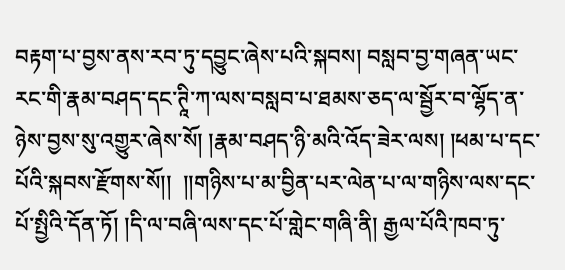བརྟག་པ་བྱས་ནས་རབ་ཏུ་དབྱུང་ཞེས་པའི་སྐབས། བསླབ་བྱ་གཞན་ཡང་རང་གི་རྣམ་བཤད་དང་ཊཱི་ཀ་ལས་བསླབ་པ་ཐམས་ཅད་ལ་སྦྱོར་བ་ལྷོད་ན་ཉེས་བྱས་སུ་འགྱུར་ཞེས་སོ། །རྣམ་བཤད་ཉི་མའི་འོད་ཟེར་ལས། །ཕམ་པ་དང་པོའི་སྐབས་རྫོགས་སོ།།  །།གཉིས་པ་མ་བྱིན་པར་ལེན་པ་ལ་གཉིས་ལས་དང་པོ་སྤྱིའི་དོན་ཏོ། །དི་ལ་བཞི་ལས་དང་པོ་གླེང་གཞི་ནི། རྒྱལ་པོའི་ཁབ་ཏུ་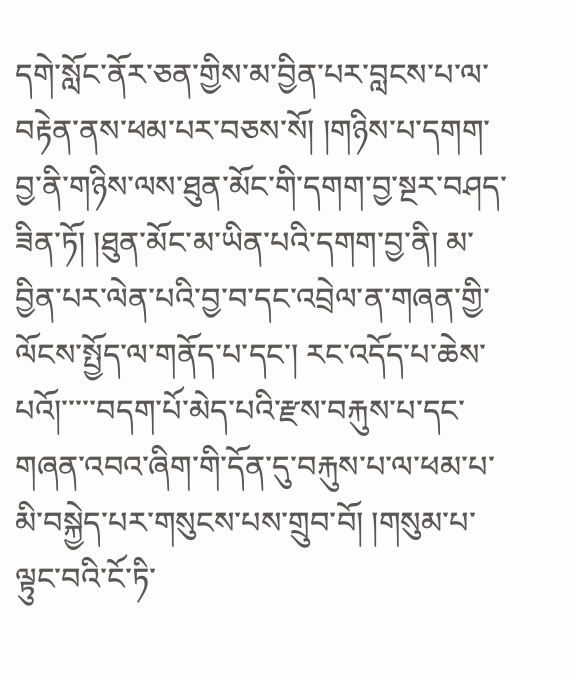དགེ་སློང་ནོར་ཅན་གྱིས་མ་བྱིན་པར་བླངས་པ་ལ་བརྟེན་ནས་ཕམ་པར་བཅས་སོ། །གཉིས་པ་དགག་བྱ་ནི་གཉིས་ལས་ཐུན་མོང་གི་དགག་བྱ་སྔར་བཤད་ཟིན་ཏོ། །ཐུན་མོང་མ་ཡིན་པའི་དགག་བྱ་ནི། མ་བྱིན་པར་ལེན་པའི་བྱ་བ་དང་འབྲེལ་ན་གཞན་གྱི་ལོངས་སྤྱོད་ལ་གནོད་པ་དང་། རང་འདོད་པ་ཆེས་པའོ།་་་་་བདག་པོ་མེད་པའི་རྫས་བརྐུས་པ་དང་གཞན་འབའ་ཞིག་གི་དོན་དུ་བརྐུས་པ་ལ་ཕམ་པ་མི་བསྐྱེད་པར་གསུངས་པས་གྲུབ་བོ། །གསུམ་པ་ལྟུང་བའི་ངོ་ཏི་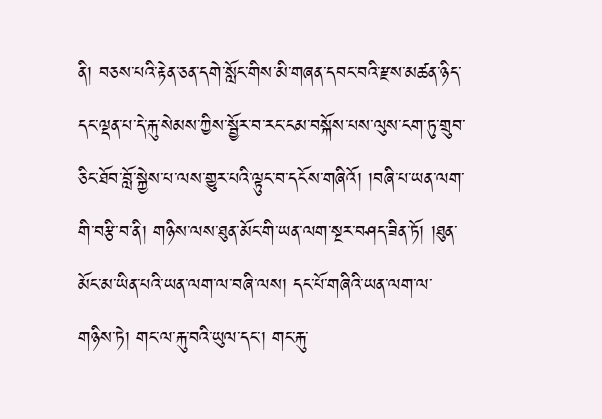ནི། བཅས་པའི་རྟེན་ཅན་དགེ་སློང་གིས་མི་གཞན་དབང་བའི་རྫས་མཚན་ཉིད་དང་ལྡན་པ་དེ་རྐུ་སེམས་ཀྱིས་སྦྱོར་བ་རང་ངམ་བསྐོས་པས་ལུས་ངག་ཏུ་གྲུབ་ཅིང་ཐོབ་བློ་སྐྱེས་པ་ལས་གྱུར་པའི་ལྟུང་བ་དངོས་གཞིའོ། །བཞི་པ་ཡན་ལག་གི་བརྩི་བ་ནི། གཉིས་ལས་ཐུན་མོང་གི་ཡན་ལག་སྔར་བཤད་ཟིན་ཏོ། །ཐུན་མོང་མ་ཡིན་པའི་ཡན་ལག་ལ་བཞི་ལས། དང་པོ་གཞིའི་ཡན་ལག་ལ་གཉིས་ཏེ། གང་ལ་རྐུ་བའི་ཡུལ་དང་། གང་རྐུ་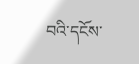བའི་དངོས་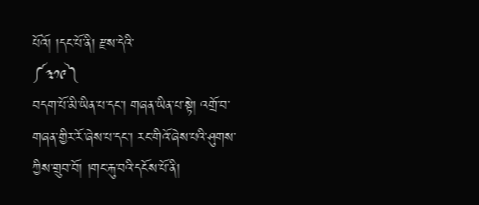པོའོ། །དང་པོ་ནི། རྫས་དེའི་
༼༣༡༩༽
བདག་པོ་མི་ཡིན་པ་དང་། གཞན་ཡིན་པ་སྟེ། འགྲོ་བ་གཞན་གྱིར་རོ་ཞེས་པ་དང་། རང་གིའོ་ཞེས་པའི་ཤུགས་ཀྱིས་གྲུབ་བོ། །གང་རྐུ་བའི་དངོས་པོ་ནི།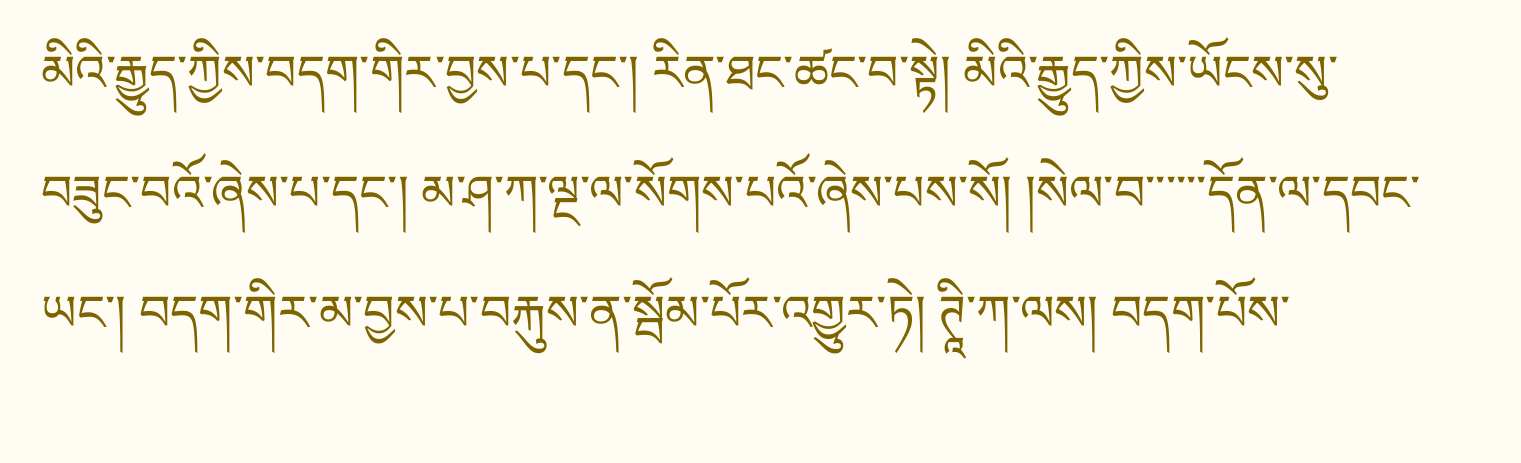མིའི་རྒྱུད་ཀྱིས་བདག་གིར་བྱས་པ་དང་། རིན་ཐང་ཚང་བ་སྟེ། མིའི་རྒྱུད་ཀྱིས་ཡོངས་སུ་བཟུང་བའོ་ཞེས་པ་དང་། མ་ཤ་ཀ་ལྔ་ལ་སོགས་པའོ་ཞེས་པས་སོ། །སེལ་བ་་་་་་དོན་ལ་དབང་ཡང་། བདག་གིར་མ་བྱས་པ་བརྐུས་ན་སྦོམ་པོར་འགྱུར་ཏེ། ཊཱི་ཀ་ལས། བདག་པོས་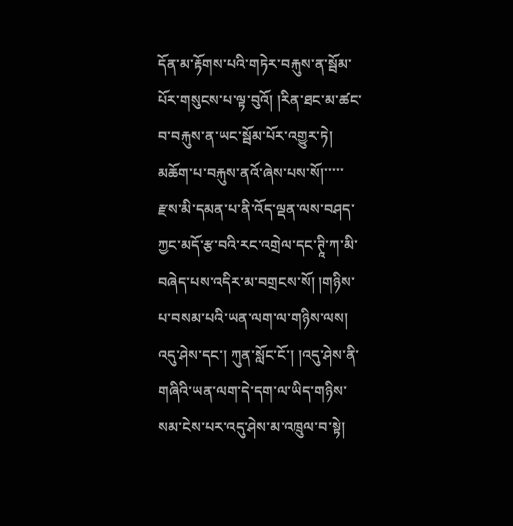དོན་མ་རྟོགས་པའི་གཏེར་བརྐུས་ན་སྦོམ་པོར་གསུངས་པ་ལྟ་བུའོ། །རིན་ཐང་མ་ཚང་བ་བརྐུས་ན་ཡང་སྦོམ་པོར་འགྱུར་ཏེ། མཆོག་པ་བརྐུས་ནའོ་ཞེས་པས་སོ།་་་་་རྫས་མི་དམན་པ་ནི་འོད་ལྡན་ལས་བཤད་ཀྱང་མདོ་རྩ་བའི་རང་འགྲེལ་དང་ཊཱི་ཀ་མི་བཞེད་པས་འདིར་མ་བགྲངས་སོ། །གཉིས་པ་བསམ་པའི་ཡན་ལག་ལ་གཉིས་ལས། འདུ་ཤེས་དང་། ཀུན་སློང་ངོ་། །འདུ་ཤེས་ནི་གཞིའི་ཡན་ལག་དེ་དག་ལ་ཡིད་གཉིས་སམ་ངེས་པར་འདུ་ཤེས་མ་འཁྲུལ་བ་སྟེ།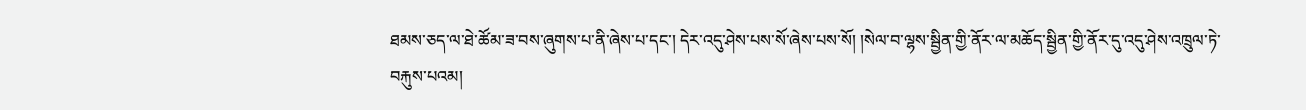ཐམས་ཅད་ལ་ཐེ་ཚོམ་ཟ་བས་ཞུགས་པ་ནི་ཞེས་པ་དང་། དེར་འདུ་ཤེས་པས་སོ་ཞེས་པས་སོ། །སེལ་བ་ལྷས་སྦྱིན་གྱི་ནོར་ལ་མཆོད་སྦྱིན་གྱི་ནོར་དུ་འདུ་ཤེས་འཁྲུལ་ཏེ་བརྐུས་པའམ།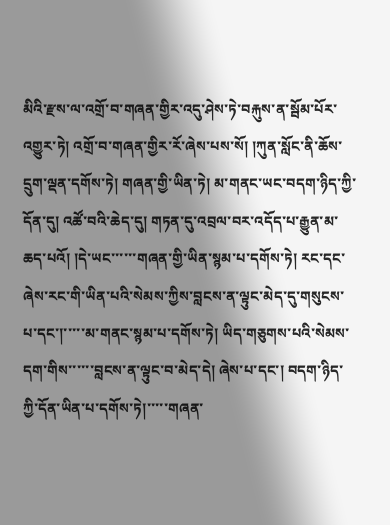མིའི་རྫས་ལ་འགྲོ་བ་གཞན་གྱིར་འདུ་ཤེས་ཏེ་བརྐུས་ན་སྦོམ་པོར་འགྱུར་ཏེ། འགྲོ་བ་གཞན་གྱིར་རོ་ཞེས་པས་སོ། །ཀུན་སློང་ནི་ཆོས་དྲུག་ལྡན་དགོས་ཏེ། གཞན་གྱི་ཡིན་ཏེ། མ་གནང་ཡང་བདག་ཉིད་ཀྱི་དོན་དུ། འཚོ་བའི་ཆེད་དུ། གཏན་དུ་འབྲལ་བར་འདོད་པ་རྒྱུན་མ་ཆད་པའོ། །དེ་ཡང་་་་་་གཞན་གྱི་ཡིན་སྙམ་པ་དགོས་ཏེ། རང་དང་ཞེས་རང་གི་ཡིན་པའི་སེམས་ཀྱིས་བླངས་ན་ལྟུང་མེད་དུ་གསུངས་པ་དང་།་་་་་མ་གནང་སྙམ་པ་དགོས་ཏེ། ཡིད་གཅུགས་པའི་སེམས་དག་གིས་་་་་་བླངས་ན་ལྟུང་བ་མེད་དེ། ཞེས་པ་དང་། བདག་ཉིད་ཀྱི་དོན་ཡིན་པ་དགོས་ཏེ།་་་་་གཞན་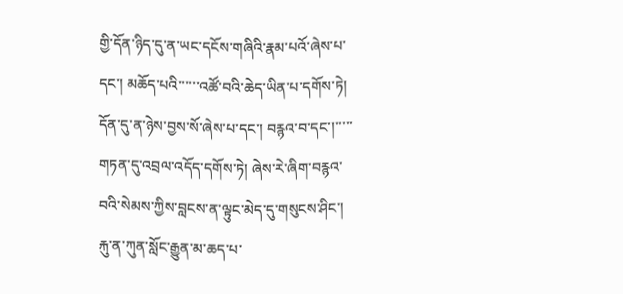གྱི་དོན་ཉིད་དུ་ན་ཡང་དངོས་གཞིའི་རྣམ་པའོ་ཞེས་པ་དང་། མཆོད་པའི་་་་་་འཚོ་བའི་ཆེད་ཡིན་པ་དགོས་ཏེ། དོན་དུ་ན་ཉེས་བྱས་སོ་ཞེས་པ་དང་། བརྙའ་བ་དང་།་་་་་གཏན་དུ་འབྲལ་འདོད་དགོས་ཏེ། ཞེས་རེ་ཞིག་བརྙའ་བའི་སེམས་ཀྱིས་བླངས་ན་ལྟུང་མེད་དུ་གསུངས་ཤིང་། རྐུ་ན་ཀུན་སློང་རྒྱུན་མ་ཆད་པ་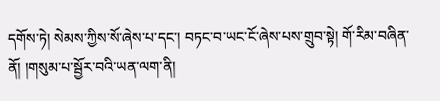དགོས་ཏེ། སེམས་ཀྱིས་སོ་ཞེས་པ་དང་། བཏང་བ་ཡང་ངོ་ཞེས་པས་གྲུབ་སྟེ། གོ་རིམ་བཞིན་ནོ། །གསུམ་པ་སྦྱོར་བའི་ཡན་ལག་ནི།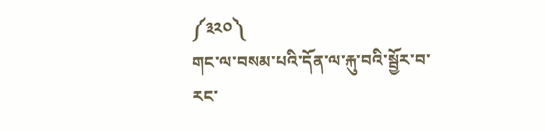༼༣༢༠༽
གང་ལ་བསམ་པའི་དོན་ལ་རྐུ་བའི་སྦྱོར་བ་རང་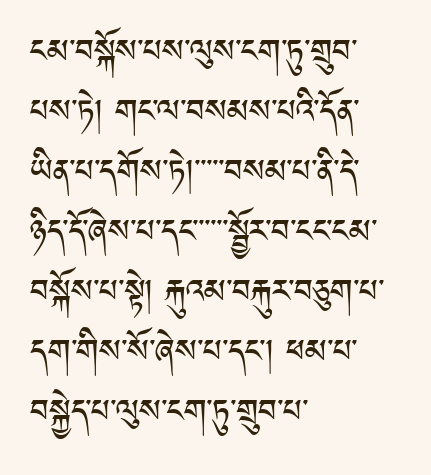ངམ་བསྐོས་པས་ལུས་ངག་ཏུ་གྲུབ་པས་ཏེ། གང་ལ་བསམས་པའི་དོན་ཡིན་པ་དགོས་ཏེ།་་་་་བསམ་པ་ནི་དེ་ཉིད་དོ་ཞེས་པ་དང་་་་་་སྦྱོར་བ་ངང་ངམ་བསྐོས་པ་སྟེ། རྐུའམ་བརྐུར་བཅུག་པ་དག་གིས་སོ་ཞེས་པ་དང་། ཕམ་པ་བསྐྱེད་པ་ལུས་ངག་ཏུ་གྲུབ་པ་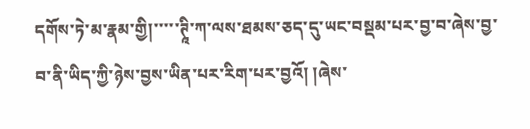དགོས་ཏེ་མ་རྣམ་གྱི།་་་་་ཊཱི་ཀ་ལས་ཐམས་ཅད་དུ་ཡང་བསྡམ་པར་བྱ་བ་ཞེས་བྱ་བ་ནི་ཡིད་ཀྱི་ཉེས་བྱས་ཡིན་པར་རིག་པར་བྱའོ། །ཞེས་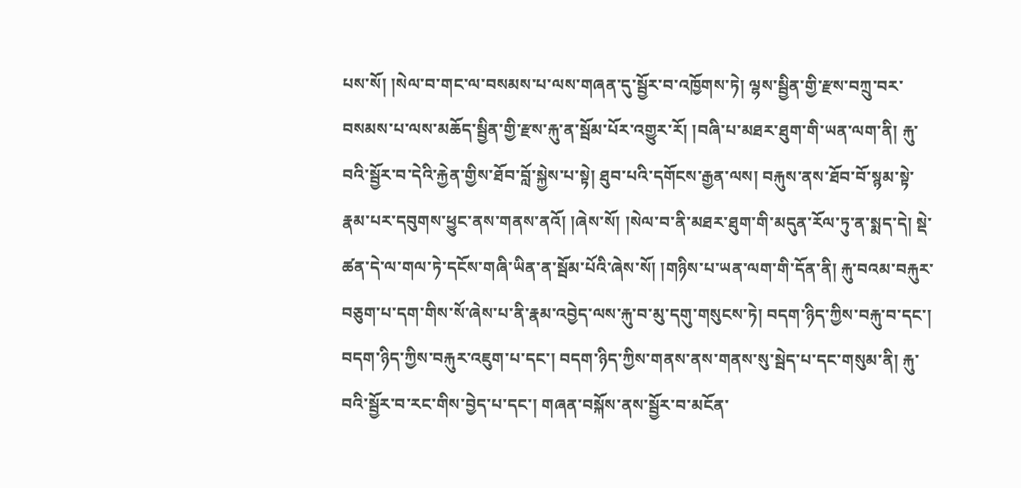པས་སོ། །སེལ་བ་གང་ལ་བསམས་པ་ལས་གཞན་དུ་སྦྱོར་བ་འཁྱོགས་ཏེ། ལྷས་སྦྱིན་གྱི་རྫས་བཀྲུ་བར་བསམས་པ་ལས་མཆོད་སྦྱིན་གྱི་རྫས་རྐུ་ན་སྦོམ་པོར་འགྱུར་རོ། །བཞི་པ་མཐར་ཐུག་གི་ཡན་ལག་ནི། རྐུ་བའི་སྦྱོར་བ་དེའི་རྐྱེན་གྱིས་ཐོབ་བློ་སྐྱེས་པ་སྟེ། ཐུབ་པའི་དགོངས་རྒྱན་ལས། བརྐུས་ནས་ཐོབ་བོ་སྙམ་སྟེ་རྣམ་པར་དབུགས་ཕྱུང་ནས་གནས་ནའོ། །ཞེས་སོ། །སེལ་བ་ནི་མཐར་ཐུག་གི་མདུན་རོལ་ཏུ་ན་སྨད་དེ། སྡེ་ཚན་དེ་ལ་གལ་ཏེ་དངོས་གཞི་ཡིན་ན་སྦོམ་པོའི་ཞེས་སོ། །གཉིས་པ་ཡན་ལག་གི་དོན་ནི། རྐུ་བའམ་བརྐུར་བཅུག་པ་དག་གིས་སོ་ཞེས་པ་ནི་རྣམ་འབྱེད་ལས་རྐུ་བ་མུ་དགུ་གསུངས་ཏེ། བདག་ཉིད་ཀྱིས་བརྐུ་བ་དང་། བདག་ཉིད་ཀྱིས་བརྐུར་འཇུག་པ་དང་། བདག་ཉིད་ཀྱིས་གནས་ནས་གནས་སུ་སྦེད་པ་དང་གསུམ་ནི། རྐུ་བའི་སྦྱོར་བ་རང་གིས་བྱེད་པ་དང་། གཞན་བསྐོས་ནས་སྦྱོར་བ་མངོན་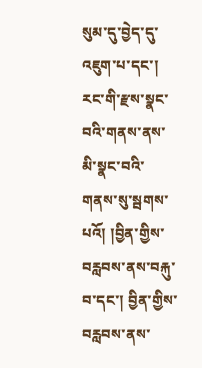སུམ་དུ་བྱེད་དུ་འཇུག་པ་དང་། རང་གི་རྫས་སྣང་བའི་གནས་ནས་མི་སྣང་བའི་གནས་སུ་སྦགས་པའོ། །བྱིན་གྱིས་བརླབས་ནས་བརྐུ་བ་དང་། བྱིན་གྱིས་བརླབས་ནས་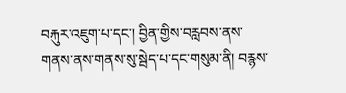བརྐུར་འཇུག་པ་དང་། བྱིན་གྱིས་བརླབས་ནས་གནས་ནས་གནས་སུ་སྦེད་པ་དང་གསུམ་ནི། བརྙས་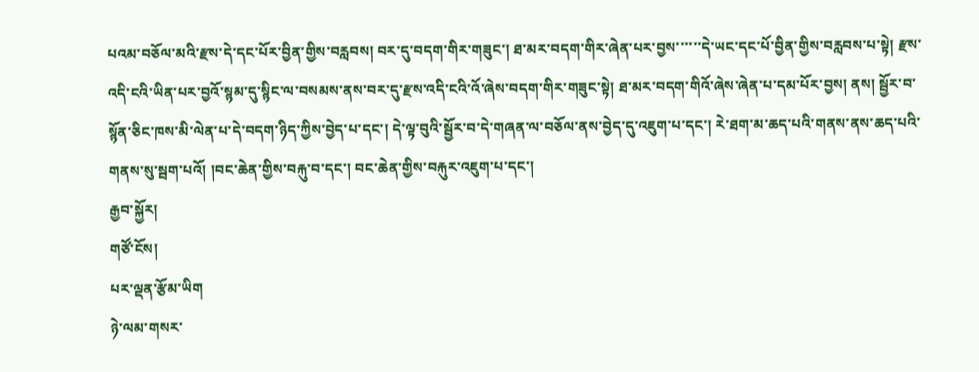པའམ་བཅོལ་མའི་རྫས་དེ་དང་པོར་བྱིན་གྱིས་བརླབས། བར་དུ་བདག་གིར་གཟུང་། ཐ་མར་བདག་གིར་ཞེན་པར་བྱས་་་་་་དེ་ཡང་དང་པོ་བྱིན་གྱིས་བརླབས་པ་སྟེ། རྫས་འདི་ངའི་ཡིན་པར་བྱའོ་སྙམ་དུ་སྙིང་ལ་བསམས་ནས་བར་དུ་རྫས་འདི་ངའི་འོ་ཞེས་བདག་གིར་གཟུང་སྟེ། ཐ་མར་བདག་གིའོ་ཞེས་ཞེན་པ་དམ་པོར་བྱས། ནས། སྦྱོར་བ་སྙོན་ཅིང་ཁས་མི་ལེན་པ་དེ་བདག་ཉིད་ཀྱིས་བྱེད་པ་དང་། དེ་ལྟ་བུའི་སྦྱོར་བ་དེ་གཞན་ལ་བཅོལ་ནས་བྱེད་དུ་འཇུག་པ་དང་། རེ་ཐག་མ་ཆད་པའི་གནས་ནས་ཆད་པའི་གནས་སུ་སྦག་པའོ། །བང་ཆེན་གྱིས་བརྐུ་བ་དང་། བང་ཆེན་གྱིས་བརྐུར་འཇུག་པ་དང་།
རྒྱབ་སྐྱོར།
གཙོ་ངོས།
པར་ལྡན་རྩོམ་ཡིག
ཉེ་ལམ་གསར་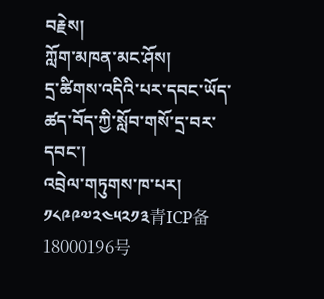བརྗེས།
ཀློག་མཁན་མང་ཤོས།
དྲ་ཚིགས་འདིའི་པར་དབང་ཡོད་ཚད་བོད་ཀྱི་སློབ་གསོ་དྲ་བར་དབང་།
འབྲེལ་གཏུགས་ཁ་པར། ༡༨༩༩༧༢༤༥༢༡༣青ICP备18000196号